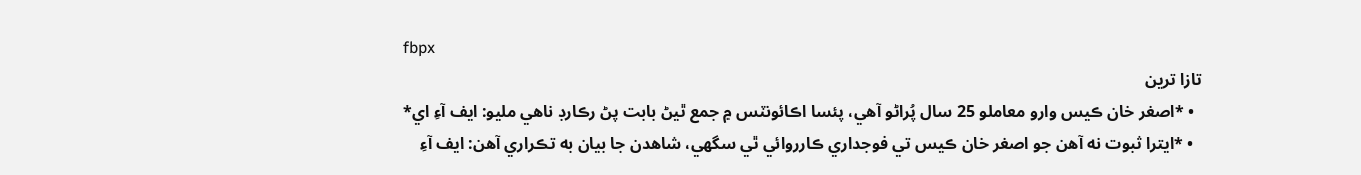fbpx
تازا ترين
  • *اصغر خان ڪيس وارو معاملو 25 سال پُراڻو آهي، پئسا اڪائونٽس ۾ جمع ٿيڻ بابت پڻ رڪارڊ ناهي مليو: ايف آءِ اي*
  • *ايترا ثبوت نه آهن جو اصغر خان ڪيس تي فوجداري ڪارروائي ٿي سگهي، شاهدن جا بيان به تڪراري آهن: ايف آءِ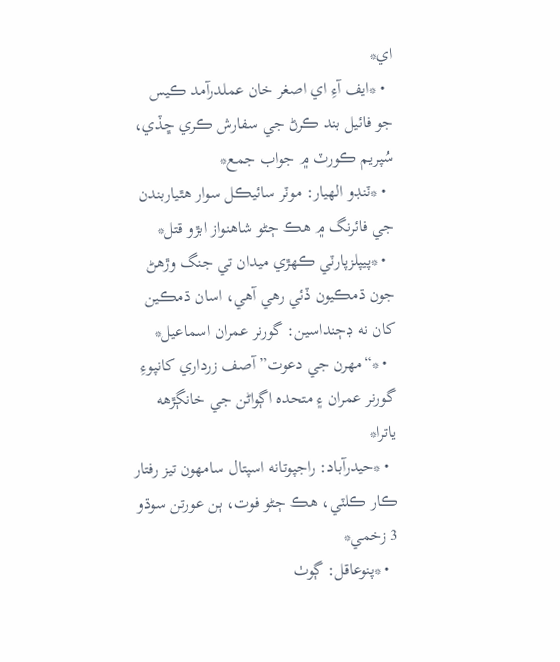اي*
  • *ايف آءِ اي اصغر خان عملدرآمد ڪيس جو فائيل بند ڪرڻ جي سفارش ڪري ڇڏي، سُپريم ڪورٽ ۾ جواب جمع*
  • *ٽنڊو الهيار: موٽر سائيڪل سوار هٿياربندن جي فائرنگ ۾ هڪ ڄڻو شاهنواز ابڙو قتل*
  • *پيپلزپارٽي ڪهڙي ميدان تي جنگ وڙهڻ جون ڌمڪيون ڏئي رهي آهي، اسان ڌمڪين کان نه ڊڄنداسين: گورنر عمران اسماعيل*
  • *“مهرن جي دعوت” آصف زرداري کانپوءِ گورنر عمران ۽ متحده اڳواڻن جي خانڳڙهه ياترا*
  • *حيدرآباد: راجپوتانه اسپتال سامهون تيز رفتار ڪار ڪلٽي، هڪ ڄڻو فوت، ٻن عورتن سوڌو 3 زخمي*
  • *پنوعاقل: ڳوٺ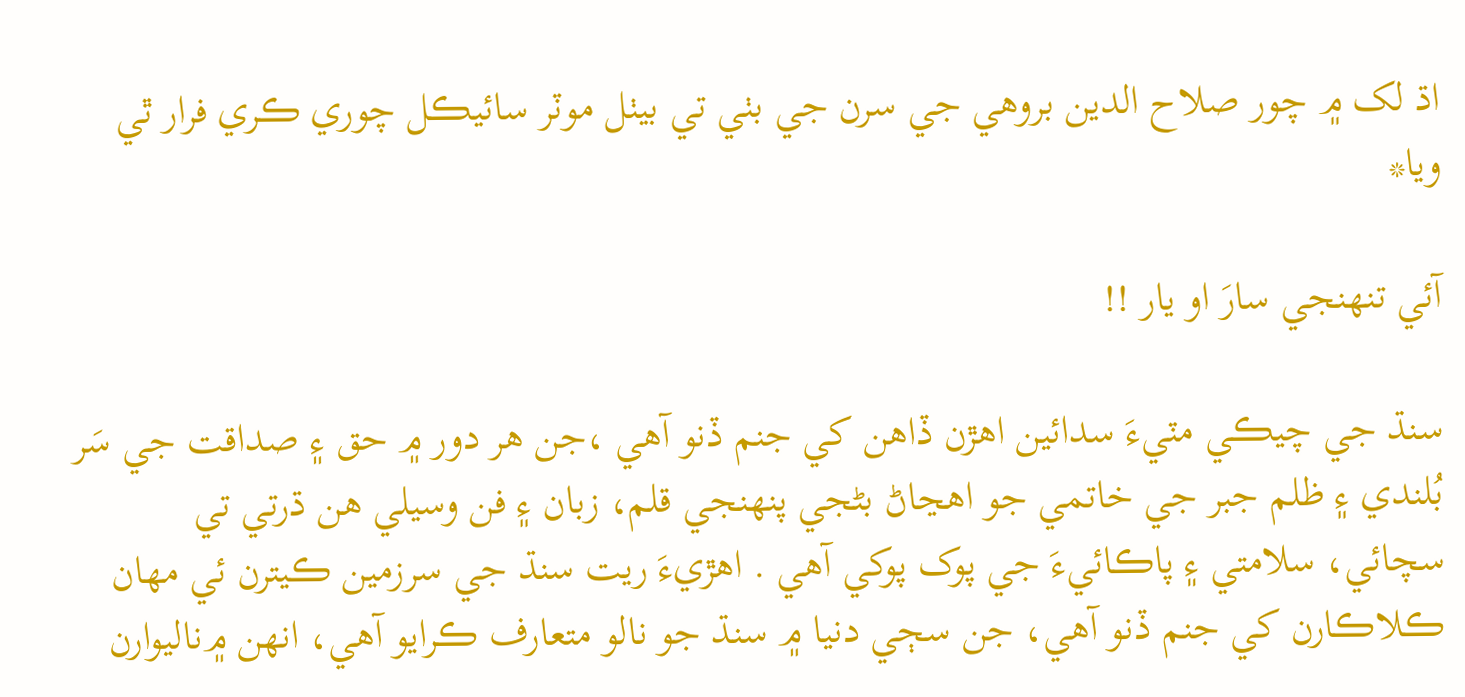اڌ لک ۾ چور صلاح الدين بروھي جي سرن جي بٺي تي بيٺل موٽر سائيڪل چوري ڪري فرار ٿي ويا*

آئي تنهنجي سارَ او يار !!

سنڌ جي چيڪي مٽيءَ سدائين اهڙن ڏاهن کي جنم ڏنو آهي ،جن هر دور ۾ حق ۽ صداقت جي سَر بُلندي ۽ ظلم جبر جي خاتمي جو اهڃاڻ بڻجي پنهنجي قلم، زبان ۽ فن وسيلي هن ڌرتي تي سچائي، سلامتي ۽ پاڪائيءَ جي پوک پوکي آهي . اهڙيءَ ريت سنڌ جي سرزمين ڪيترن ئي مهان ڪلاڪارن کي جنم ڏنو آهي، جن سڄي دنيا ۾ سنڌ جو نالو متعارف ڪرايو آهي، انهن ۾ناليوارن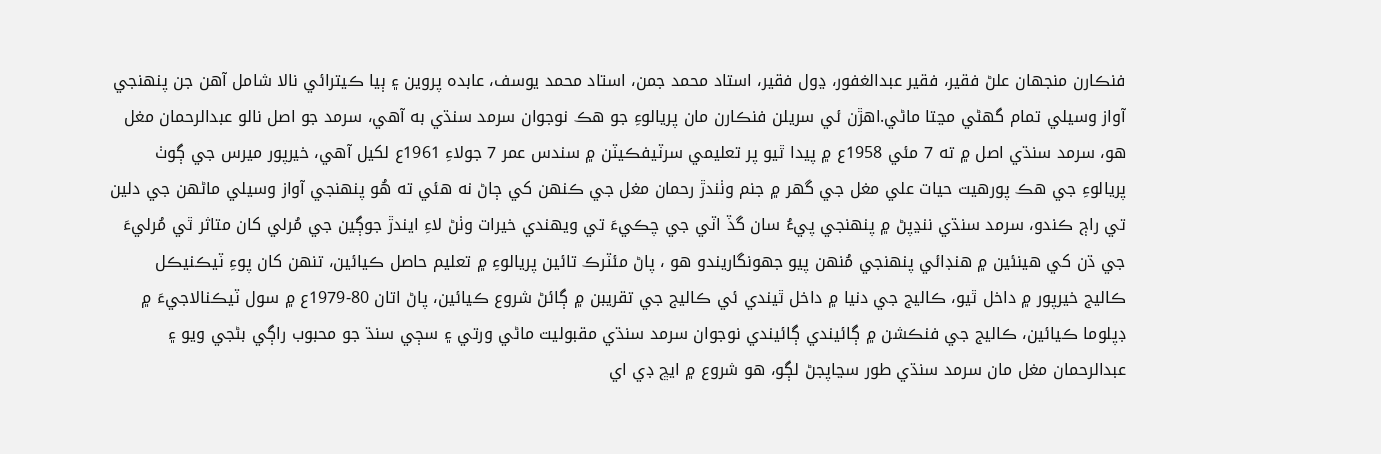فنڪارن منجهان علڻ فقير، فقير عبدالغفور، ڍول فقير، استاد محمد جمن، استاد محمد يوسف، عابده پروين ۽ ٻيا ڪيترائي نالا شامل آهن جن پنهنجي آواز وسيلي تمام گهڻي مڃتا ماڻي.اهڙن ئي سريلن فنڪارن مان پريالوءِ جو هڪ نوجوان سرمد سنڌي به آهي، سرمد جو اصل نالو عبدالرحمان مغل هو، سرمد سنڌي اصل ۾ ته 7 مئي 1958ع ۾ پيدا ٿيو پر تعليمي سرٽيفڪيٽن ۾ سندس عمر 7 جولاءِ 1961ع لکيل آهي، خيرپور ميرس جي ڳوٺ پريالوءِ جي هڪ پورهيت حيات علي مغل جي گهر ۾ جنم وٺندڙ رحمان مغل جي ڪنهن کي ڄاڻ نه هئي ته هُو پنهنجي آواز وسيلي ماڻهن جي دلين تي راڄ ڪندو، سرمد سنڌي ننڍپڻ ۾ پنهنجي پيءُ سان گڏ اٽي جي چڪيءَ تي ويهندي خيرات وٺڻ لاءِ ايندڙ جوڳين جي مُرلي کان متاثر ٿي مُرليءَ جي ڌن کي هينئين ۾ هنڊائي پنهنجي مُنهن پيو جهونگاريندو هو ، پاڻ مئٽرڪ تائين پريالوءِ ۾ تعليم حاصل ڪيائين، تنهن کان پوءِ ٽيڪنيڪل ڪاليج خيرپور ۾ داخل ٿيو، ڪاليج جي دنيا ۾ داخل ٿيندي ئي ڪاليج جي تقريبن ۾ ڳائڻ شروع ڪيائين، پاڻ اتان 80-1979ع ۾ سول ٽيڪنالاجيءَ ۾ ڊپلوما ڪيائين، ڪاليج جي فنڪشن ۾ ڳائيندي ڳائيندي نوجوان سرمد سنڌي مقبوليت ماڻي ورتي ۽ سڄي سنڌ جو محبوب راڳي بڻجي ويو ۽ عبدالرحمان مغل مان سرمد سنڌي طور سڃاپجڻ لڳو، هو شروع ۾ ايڇ ڊي اي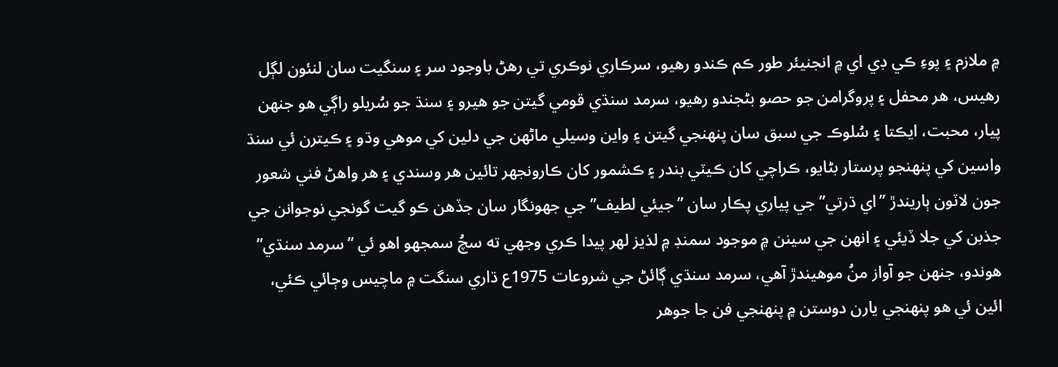۾ ملازم ۽ پوءِ ڪي ڊي اي ۾ انجنيئر طور ڪم ڪندو رهيو، سرڪاري نوڪري تي رهڻ باوجود سر ۽ سنگيت سان لنئون لڳل رهيس، هر محفل ۽ پروگرامن جو حصو بڻجندو رهيو، سرمد سنڌي قومي گيتن جو هيرو ۽ سنڌ جو سُريلو راڳي هو جنهن پيار، محبت، ايڪتا ۽ سُلوڪ جي سبق سان پنهنجي گيتن ۽ واين وسيلي ماڻهن جي دلين کي موهي وڌو ۽ ڪيترن ئي سنڌ واسين کي پنهنجو پرستار بڻايو، ڪراچي کان ڪيٽي بندر ۽ ڪشمور کان ڪارونجهر تائين هر وسندي ۽ هر واهڻ فني شعور جون لاٽون ٻاريندڙ ”اي ڌرتي” جي پياري پڪار سان ”جيئي لطيف” جي جهونگار سان جڏهن ڪو گيت گونجي نوجوانن جي جذبن کي جلا ڏيئي ۽ انهن جي سينن ۾ موجود سمنڊ ۾ لذيز لهر پيدا ڪري وجهي ته سچُ سمجهو اهو ئي ”سرمد سنڌي” هوندو، جنهن جو آواز منُ موهيندڙ آهي، سرمد سنڌي ڳائڻ جي شروعات 1975ع ڌاري سنگت ۾ ماچيس وڄائي ڪئي، ائين ئي هو پنهنجي يارن دوستن ۾ پنهنجي فن جا جوهر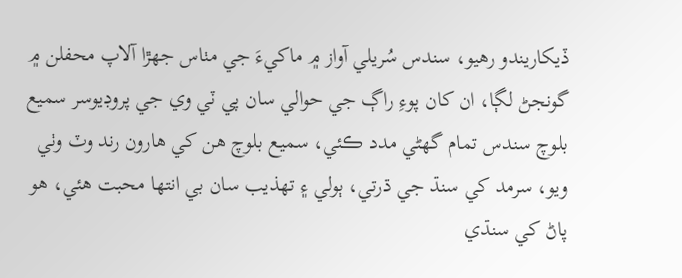ڏيکاريندو رهيو، سندس سُريلي آواز ۾ ماکيءَ جي مٺاس جهڙا آلاپ محفلن ۾ گونجڻ لڳا، ان کان پوءِ راڳ جي حوالي سان پي ٽي وي جي پروڊيوسر سميع بلوچ سندس تمام گهڻي مدد ڪئي، سميع بلوچ هن کي هارون رند وٽ وٺي ويو، سرمد کي سنڌ جي ڌرتي، ٻولي ۽ تهذيب سان بي انتها محبت هئي، هو پاڻ کي سنڌي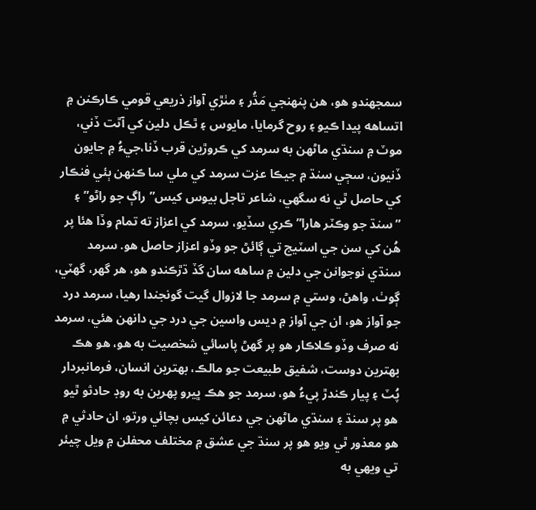سمجهندو هو، هن پنهنجي مَڌُر ۽ مٺڙي آواز ذريعي قومي ڪارڪنن ۾ اتساهه پيدا ڪيو ۽ روح گرمايا، مايوس ۽ ٿڪل دلين کي آٿت ڏني، موٽ ۾ سنڌي ماڻهن به سرمد کي ڪروڙين قرب ڏنا،جيءُ ۾ جايون ڏنيون، سڄي سنڌ ۾ جيڪا عزت سرمد کي ملي سا ڪنهن ٻئي فنڪار کي حاصل ٿي نه سگهي، شاعر تاجل بيوس کيس”راڳ جو راڻو” ۽ ”سنڌ جو وڪٽر هارا”ڪري سڏيو، سرمد کي اعزاز ته تمام وڏا هئا پر هُن کي سن جي اسٽيج تي ڳائڻ جو وڏو اعزاز حاصل هو. سرمد سنڌي نوجوانن جي دلين ۾ ساهه سان گڏ ڌڙڪندو هو، هر گهر، گهٽي، ڳوٺ، واهڻ، وستي ۾ سرمد جا لازوال گيت گونجندا رهيا، سرمد درد جو آواز هو، ان جي آواز ۾ ديس واسين جي درد جي دانهن هئي، سرمد نه صرف وڏو ڪلاڪار هو پر گهڻ پاسائي شخصيت به هو، هو هڪ بهترين دوست، شفيق طبيعت جو مالڪ، بهترين انسان، فرمانبردار پُٽ ۽ پيار ڪندڙ پيءُ هو، سرمد جو هڪ ڀيرو پهرين به روڊ حادثو ٿيو هو پر سنڌ ۽ سنڌي ماڻهن جي دعائن کيس بچائي ورتو، ان حادثي ۾ هو معذور ٿي ويو هو پر سنڌ جي عشق ۾ مختلف محفلن ۾ ويل چيئر تي ويهي به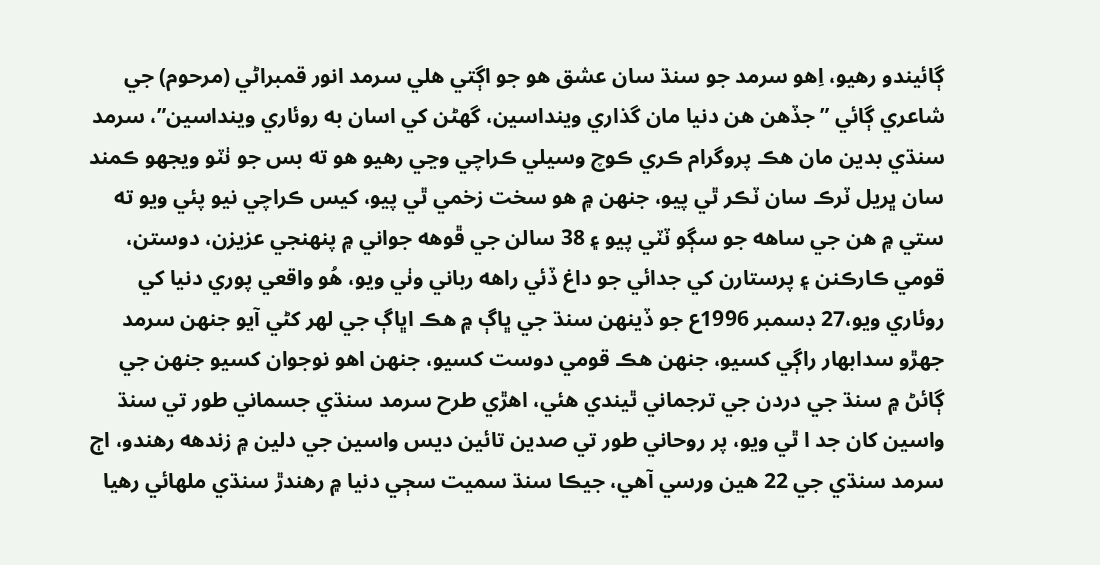ڳائيندو رهيو، اِهو سرمد جو سنڌ سان عشق هو جو اڳتي هلي سرمد انور قمبراڻي (مرحوم) جي شاعري ڳائي ”جڏهن هن دنيا مان گذاري وينداسين، گهڻن کي اسان به روئاري وينداسين”، سرمد سنڌي بدين مان هڪ پروگرام ڪري ڪوچ وسيلي ڪراچي وڃي رهيو هو ته بس جو ٺٽو ويجهو ڪمند سان ڀريل ٽرڪ سان ٽڪر ٿي پيو، جنهن ۾ هو سخت زخمي ٿي پيو، کيس ڪراچي نيو پئي ويو ته ستي ۾ هن جي ساهه جو سڳو ٽٽي پيو ۽ 38 سالن جي ڦوهه جواني ۾ پنهنجي عزيزن، دوستن، قومي ڪارڪنن ۽ پرستارن کي جدائي جو داغ ڏئي راهه رباني وٺي ويو، هُو واقعي پوري دنيا کي روئاري ويو،27 ڊسمبر 1996ع جو ڏينهن سنڌ جي ڀاڳ ۾ هڪ اڀاڳ جي لهر کڻي آيو جنهن سرمد جهڙو سدابهار راڳي کسيو، جنهن هڪ قومي دوست کسيو، جنهن اهو نوجوان کسيو جنهن جي ڳائڻ ۾ سنڌ جي دردن جي ترجماني ٿيندي هئي، اهڙي طرح سرمد سنڌي جسماني طور تي سنڌ واسين کان جد ا ٿي ويو، پر روحاني طور تي صدين تائين ديس واسين جي دلين ۾ زندهه رهندو، اڄ سرمد سنڌي جي 22 هين ورسي آهي، جيڪا سنڌ سميت سڄي دنيا ۾ رهندڙ سنڌي ملهائي رهيا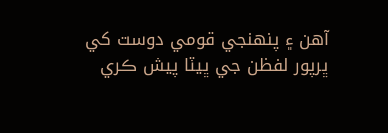آهن ۽ پنهنجي قومي دوست کي ڀرپور لفظن جي ڀيٽا پيش ڪري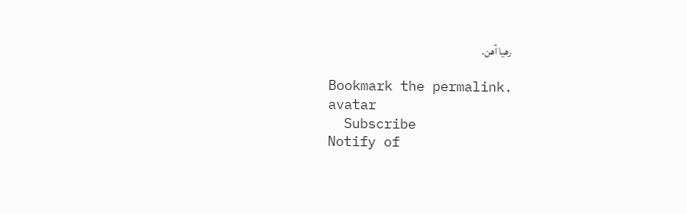رهيا آهن.

Bookmark the permalink.
avatar
  Subscribe
Notify of